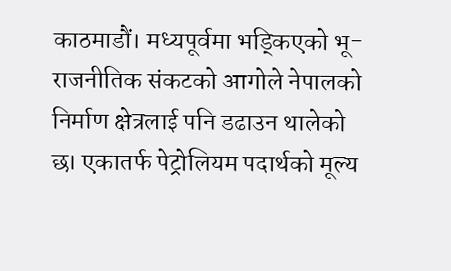काठमाडौं। मध्यपूर्वमा भड्किएको भू-राजनीतिक संकटको आगोले नेपालको निर्माण क्षेत्रलाई पनि डढाउन थालेको छ। एकातर्फ पेट्रोलियम पदार्थको मूल्य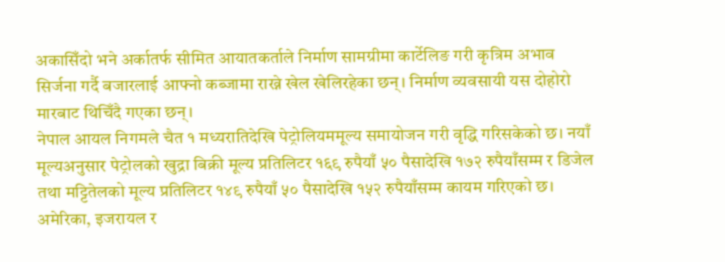अकासिँदो भने अर्कातर्फ सीमित आयातकर्ताले निर्माण सामग्रीमा कार्टेलिङ गरी कृत्रिम अभाव सिर्जना गर्दै बजारलाई आफ्नो कब्जामा राख्ने खेल खेलिरहेका छन्। निर्माण व्यवसायी यस दोहोरो मारबाट थिचिँदै गएका छन्।
नेपाल आयल निगमले चैत १ मध्यरातिदेखि पेट्रोलियममूल्य समायोजन गरी वृद्धि गरिसकेको छ। नयाँ मूल्यअनुसार पेट्रोलको खुद्रा बिक्री मूल्य प्रतिलिटर १६९ रुपैयाँ ५० पैसादेखि १७२ रुपैयाँसम्म र डिजेल तथा मट्टितेलको मूल्य प्रतिलिटर १४९ रुपैयाँ ५० पैसादेखि १५२ रुपैयाँसम्म कायम गरिएको छ। अमेरिका, इजरायल र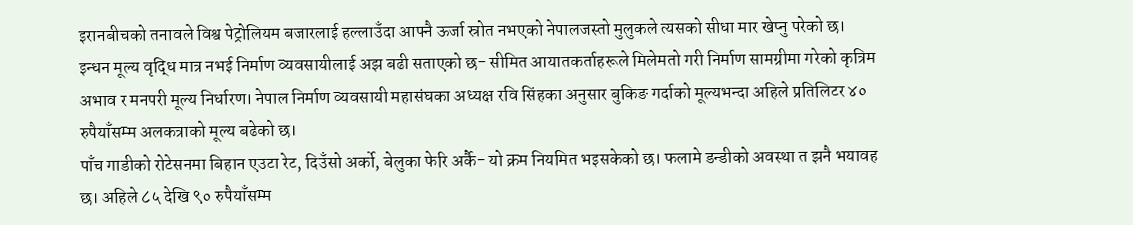इरानबीचको तनावले विश्व पेट्रोलियम बजारलाई हल्लाउँदा आफ्नै ऊर्जा स्रोत नभएको नेपालजस्तो मुलुकले त्यसको सीधा मार खेप्नु परेको छ।
इन्धन मूल्य वृद्धि मात्र नभई निर्माण व्यवसायीलाई अझ बढी सताएको छ- सीमित आयातकर्ताहरूले मिलेमतो गरी निर्माण सामग्रीमा गरेको कृत्रिम अभाव र मनपरी मूल्य निर्धारण। नेपाल निर्माण व्यवसायी महासंघका अध्यक्ष रवि सिंहका अनुसार बुकिङ गर्दाको मूल्यभन्दा अहिले प्रतिलिटर ४० रुपैयाँसम्म अलकत्राको मूल्य बढेको छ।
पाँच गाडीको रोटेसनमा बिहान एउटा रेट, दिउँसो अर्को, बेलुका फेरि अर्कै- यो क्रम नियमित भइसकेको छ। फलामे डन्डीको अवस्था त झनै भयावह छ। अहिले ८५ देखि ९० रुपैयाँसम्म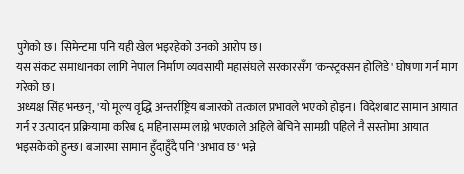पुगेको छ। सिमेन्टमा पनि यही खेल भइरहेको उनको आरोप छ।
यस संकट समाधानका लागि नेपाल निर्माण व्यवसायी महासंघले सरकारसँग 'कन्स्ट्रक्सन होलिडे' घोषणा गर्न माग गरेको छ।
अध्यक्ष सिंह भन्छन्, 'यो मूल्य वृद्धि अन्तर्राष्ट्रिय बजारको तत्काल प्रभावले भएको होइन। विदेशबाट सामान आयात गर्न र उत्पादन प्रक्रियामा करिब ६ महिनासम्म लाग्ने भएकाले अहिले बेचिने सामग्री पहिले नै सस्तोमा आयात भइसकेको हुन्छ। बजारमा सामान हुँदाहुँदै पनि 'अभाव छ' भन्ने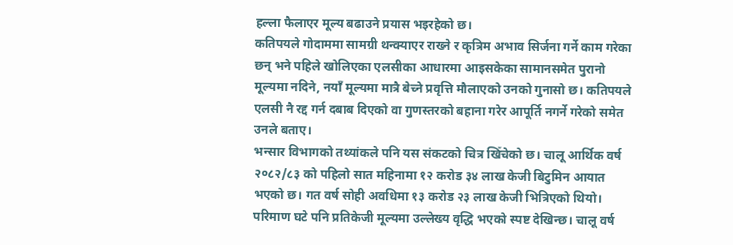हल्ला फैलाएर मूल्य बढाउने प्रयास भइरहेको छ।
कतिपयले गोदाममा सामग्री थन्क्याएर राख्ने र कृत्रिम अभाव सिर्जना गर्ने काम गरेका छन् भने पहिले खोलिएका एलसीका आधारमा आइसकेका सामानसमेत पुरानो मूल्यमा नदिने, नयाँ मूल्यमा मात्रै बेच्ने प्रवृत्ति मौलाएको उनको गुनासो छ। कतिपयले एलसी नै रद्द गर्न दबाब दिएको वा गुणस्तरको बहाना गरेर आपूर्ति नगर्ने गरेको समेत उनले बताए।
भन्सार विभागको तथ्यांकले पनि यस संकटको चित्र खिँचेको छ। चालू आर्थिक वर्ष २०८२/८३ को पहिलो सात महिनामा १२ करोड ३४ लाख केजी बिटुमिन आयात भएको छ। गत वर्ष सोही अवधिमा १३ करोड २३ लाख केजी भित्रिएको थियो। परिमाण घटे पनि प्रतिकेजी मूल्यमा उल्लेख्य वृद्धि भएको स्पष्ट देखिन्छ। चालू वर्ष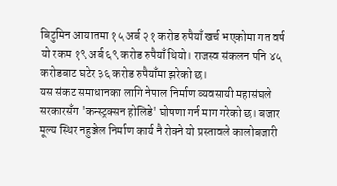बिटुमिन आयातमा १५ अर्ब २१ करोड रुपैयाँ खर्च भएकोमा गत वर्ष यो रकम १९ अर्ब ६९ करोड रुपैयाँ थियो। राजस्व संकलन पनि ४५ करोडबाट घटेर ३६ करोड रुपैयाँमा झरेको छ।
यस संकट समाधानका लागि नेपाल निर्माण व्यवसायी महासंघले सरकारसँग 'कन्स्ट्रक्सन होलिडे' घोषणा गर्न माग गरेको छ। बजार मूल्य स्थिर नहुञ्जेल निर्माण कार्य नै रोक्ने यो प्रस्तावले कालोबजारी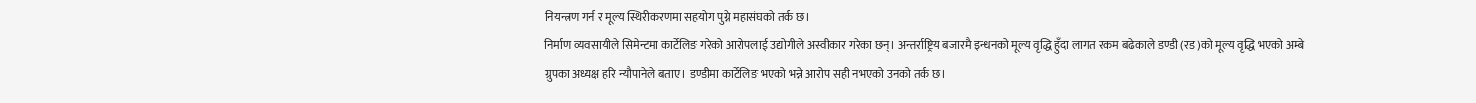नियन्त्रण गर्न र मूल्य स्थिरीकरणमा सहयोग पुग्ने महासंघको तर्क छ।
निर्माण व्यवसायीले सिमेन्टमा कार्टेलिङ गरेको आरोपलाई उद्योगीले अस्वीकार गरेका छन्। अन्तर्राष्ट्रिय बजारमै इन्धनको मूल्य वृद्धि हुँदा लागत रकम बढेकाले डण्डी (रड)को मूल्य वृद्धि भएको अम्बे ग्रुपका अध्यक्ष हरि न्यौपानेले बताए। डण्डीमा कार्टेलिङ भएको भन्ने आरोप सही नभएको उनको तर्क छ।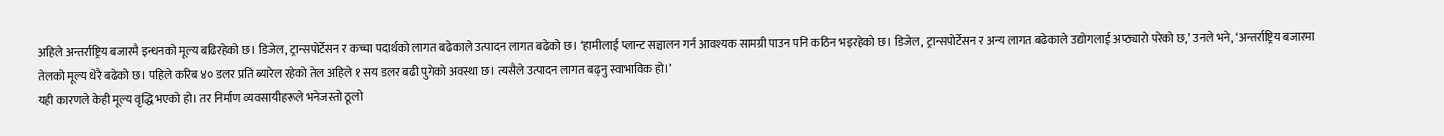अहिले अन्तर्राष्ट्रिय बजारमै इन्धनको मूल्य बढिरहेको छ। डिजेल, ट्रान्सपोर्टेसन र कच्चा पदार्थको लागत बढेकाले उत्पादन लागत बढेको छ। ‘हामीलाई प्लान्ट सञ्चालन गर्न आवश्यक सामग्री पाउन पनि कठिन भइरहेको छ। डिजेल, ट्रान्सपोर्टेसन र अन्य लागत बढेकाले उद्योगलाई अप्ठ्यारो परेको छ,’ उनले भने, ‘अन्तर्राष्ट्रिय बजारमा तेलको मूल्य धेरै बढेको छ। पहिले करिब ४० डलर प्रति ब्यारेल रहेको तेल अहिले १ सय डलर बढी पुगेको अवस्था छ। त्यसैले उत्पादन लागत बढ्नु स्वाभाविक हो।’
यही कारणले केही मूल्य वृद्धि भएको हो। तर निर्माण व्यवसायीहरूले भनेजस्तो ठूलो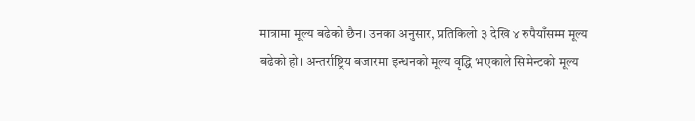मात्रामा मूल्य बढेको छैन। उनका अनुसार, प्रतिकिलो ३ देखि ४ रुपैयाँसम्म मूल्य बढेको हो। अन्तर्राष्ट्रिय बजारमा इन्धनको मूल्य वृद्धि भएकाले सिमेन्टको मूल्य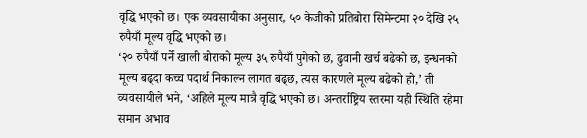वृद्धि भएको छ। एक व्यवसायीका अनुसार, ५० केजीको प्रतिबोरा सिमेन्टमा २० देखि २५ रुपैयाँ मूल्य वृद्धि भएको छ।
‘२० रुपैयाँ पर्ने खाली बोराको मूल्य ३५ रुपैयाँ पुगेको छ, ढुवानी खर्च बढेको छ, इन्धनको मूल्य बढ्दा कच्च पदार्थ निकाल्न लागत बढ्छ, त्यस कारणले मूल्य बढेको हो,’ ती व्यवसायीले भने, ‘अहिले मूल्य मात्रै वृद्धि भएको छ। अन्तर्राष्ट्रिय स्तरमा यही स्थिति रहेमा समान अभाव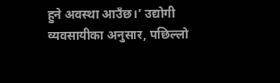हुने अवस्था आउँछ।’ उद्योगी व्यवसायीका अनुसार, पछिल्लो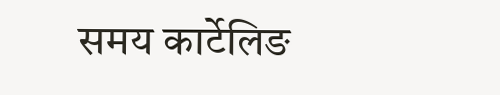समय कार्टेलिङ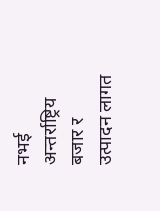नभई अन्तर्राष्ट्रिय बजार र उत्पादन लागत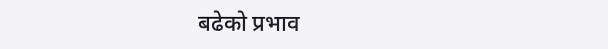बढेको प्रभाव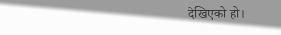देखिएको हो।